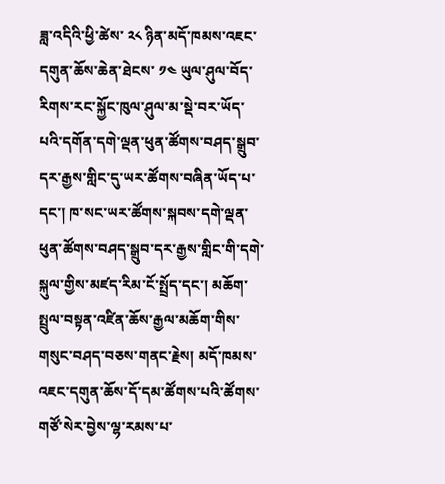ཟླ་འདིའི་ཕྱི་ཚེས་ ༢༨ ཉིན་མདོ་ཁམས་འཇང་དགུན་ཆོས་ཆེན་ཐེངས་ ༡༤ ཡུལ་ཤུལ་བོད་རིགས་རང་སྐྱོང་ཁུལ་ཤུལ་མ་སྡེ་བར་ཡོད་པའི་དགོན་དགེ་ལྡན་ཕུན་ཚོགས་བཤད་སྒྲུབ་དར་རྒྱས་གླིང་དུ་ཡར་ཚོགས་བཞིན་ཡོད་པ་དང་། ཁ་སང་ཡར་ཚོགས་སྐབས་དགེ་ལྡན་ཕུན་ཚོགས་བཤད་སྒྲུབ་དར་རྒྱས་གླིང་གི་དགེ་སྐུལ་གྱིས་མཛད་རིམ་ངོ་སྤྲོད་དང་། མཆོག་སྤྲུལ་བསྟན་འཛིན་ཆོས་རྒྱལ་མཆོག་གིས་གསུང་བཤད་བཅས་གནང་རྗེས། མདོ་ཁམས་འཇང་དགུན་ཆོས་དོ་དམ་ཚོགས་པའི་ཚོགས་གཙོ་སེར་བྱེས་ལྷ་རམས་པ་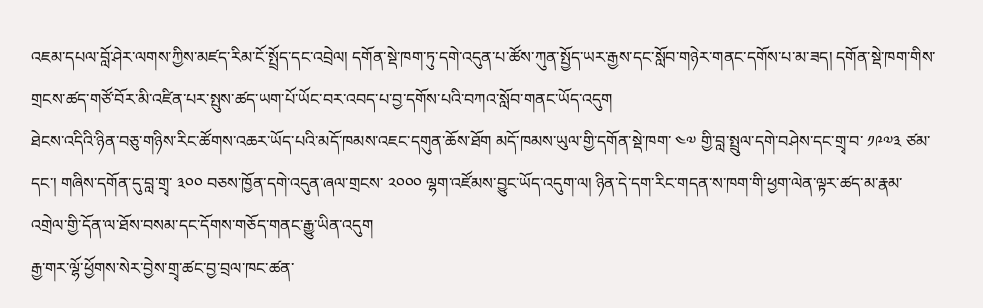འཇམ་དཔལ་བློ་ཤེར་ལགས་ཀྱིས་མཛད་རིམ་ངོ་སྤྲོད་དང་འབྲེལ། དགོན་སྡེ་ཁག་ཏུ་དགེ་འདུན་པ་ཚོས་ཀུན་སྤྱོད་ཡར་རྒྱས་དང་སློབ་གཉེར་གནང་དགོས་པ་མ་ཟད། དགོན་སྡེ་ཁག་གིས་གྲངས་ཚད་གཙོ་བོར་མི་འཛིན་པར་སྤུས་ཚད་ཡག་པོ་ཡོང་བར་འབད་པ་བྱ་དགོས་པའི་བཀའ་སློབ་གནང་ཡོད་འདུག
ཐེངས་འདིའི་ཉིན་བཅུ་གཉིས་རིང་ཚོགས་འཆར་ཡོད་པའི་མདོ་ཁམས་འཇང་དགུན་ཆོས་ཐོག མདོ་ཁམས་ཡུལ་གྱི་དགོན་སྡེ་ཁག་ ༤༧ གྱི་བླ་སྤྲུལ་དགེ་བཤེས་དང་གྲྭ་བ་ ༡༩༧༣ ཙམ་དང་། གཞིས་དགོན་དུ་བླ་གྲྭ་ ༣༠༠ བཅས་ཁྱོན་དགེ་འདུན་ཞལ་གྲངས་ ༢༠༠༠ ལྷག་འཛོམས་བྱུང་ཡོད་འདུག་ལ། ཉིན་དེ་དག་རིང་གདན་ས་ཁག་གི་ཕྱག་ལེན་ལྟར་ཚད་མ་རྣམ་འགྲེལ་གྱི་དོན་ལ་ཐོས་བསམ་དང་དོགས་གཅོད་གནང་རྒྱུ་ཡིན་འདུག
རྒྱ་གར་ལྷོ་ཕྱོགས་སེར་བྱེས་གྲྭ་ཚང་བྱ་བྲལ་ཁང་ཚན་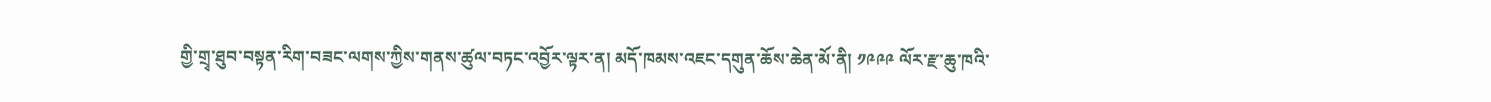གྱི་གྲྭ་ཐུབ་བསྟན་རིག་བཟང་ལགས་ཀྱིས་གནས་ཚུལ་བཏང་འབྱོར་ལྟར་ན། མདོ་ཁམས་འཇང་དགུན་ཆོས་ཆེན་མོ་ནི། ༡༩༩༩ ལོར་རྫ་ཆུ་ཁའི་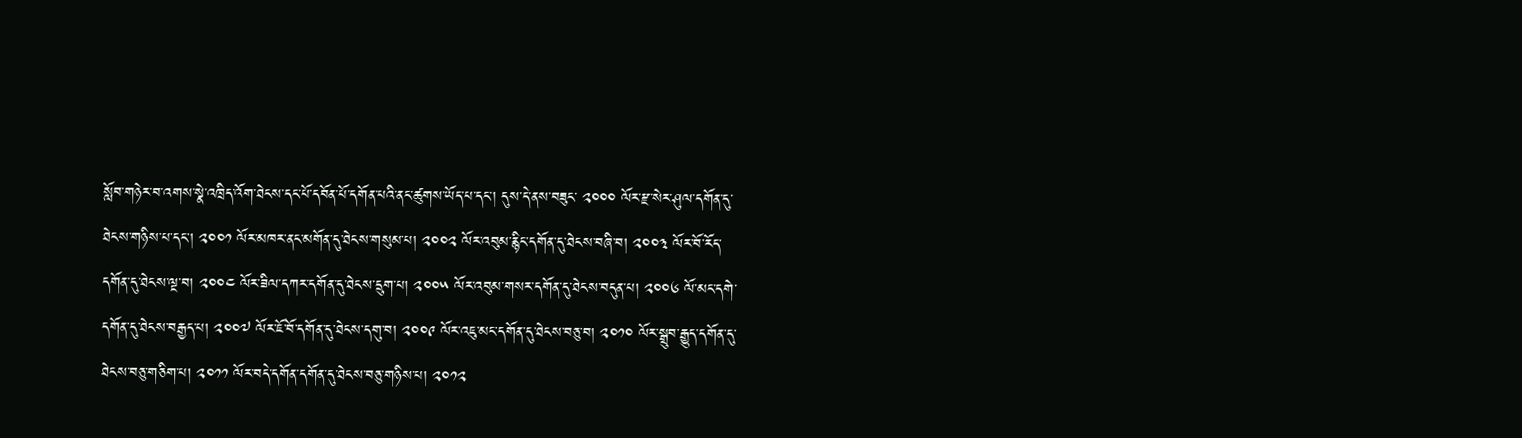སློབ་གཉེར་བ་འགས་སྣེ་འཁྲིད་འོག་ཐེངས་དང་པོ་དབོན་པོ་དགོན་པའི་ནང་ཚུགས་ཡོད་པ་དང་། དུས་དེ་ནས་བཟུང་ ༢༠༠༠ ལོར་རྫ་སེར་ཤུལ་དགོན་དུ་ཐེངས་གཉིས་པ་དང་། ༢༠༠༡ ལོར་མཁར་ནང་མགོན་དུ་ཐེངས་གསུམ་པ། ༢༠༠༢ ལོར་འབུམ་རྙིང་དགོན་དུ་ཐེངས་བཞི་བ། ༢༠༠༣ ལོར་བོ་རོད་དགོན་དུ་ཐེངས་ལྔ་བ། ༢༠༠༤ ལོར་ཟིལ་དཀར་དགོན་དུ་ཐེངས་དྲུག་པ། ༢༠༠༥ ལོར་འབུམ་གསར་དགོན་དུ་ཐེངས་བདུན་པ། ༢༠༠༦ ལོ་མང་དགེ་དགོན་དུ་ཐེངས་བརྒྱད་པ། ༢༠༠༧ ལོར་ཇོ་བོ་དགོན་དུ་ཐེངས་དགུ་བ། ༢༠༠༩ ལོར་འཇུ་མང་དགོན་དུ་ཐེངས་བཅུ་བ། ༢༠༡༠ ལོར་སྒྲུབ་རྒྱུད་དགོན་དུ་ཐེངས་བཅུ་གཅིག་པ། ༢༠༡༡ ལོར་བདེ་དགོན་དགོན་དུ་ཐེངས་བཅུ་གཉིས་པ། ༢༠༡༢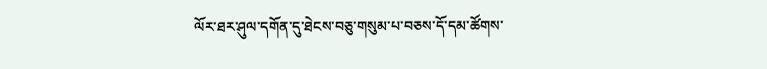ལོར་ཐར་ཤུལ་དགོན་དུ་ཐེངས་བཅུ་གསུམ་པ་བཅས་དོ་དམ་ཚོགས་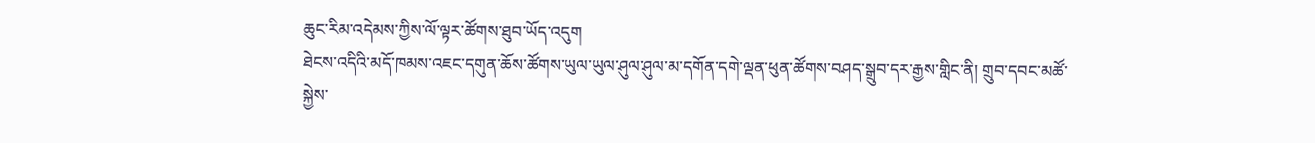ཆུང་རིམ་འདེམས་ཀྱིས་ལོ་ལྟར་ཚོགས་ཐུབ་ཡོད་འདུག
ཐེངས་འདིའི་མདོ་ཁམས་འཇང་དགུན་ཆོས་ཚོགས་ཡུལ་ཡུལ་ཤུལ་ཤུལ་མ་དགོན་དགེ་ལྡན་ཕུན་ཚོགས་བཤད་སྒྲུབ་དར་རྒྱས་གླིང་ནི། གྲུབ་དབང་མཚོ་སྐྱེས་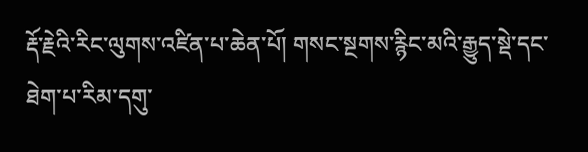རྡོ་རྗེའི་རིང་ལུགས་འཛིན་པ་ཆེན་པོ། གསང་སྔགས་རྙིང་མའི་རྒྱུད་སྡེ་དང་ཐེག་པ་རིམ་དགུ་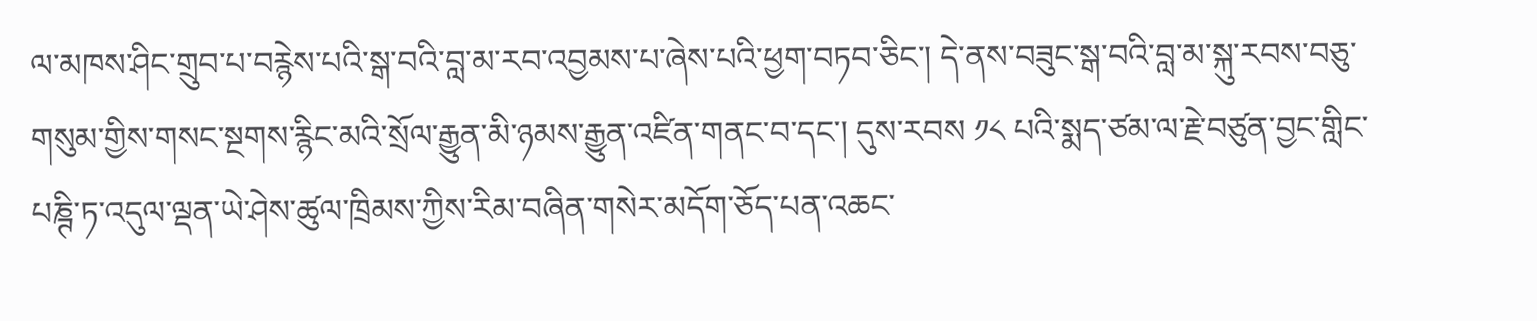ལ་མཁས་ཤིང་གྲུབ་པ་བརྙེས་པའི་སྒ་བའི་བླ་མ་རབ་འབྱམས་པ་ཞེས་པའི་ཕྱག་བཏབ་ཅིང་། དེ་ནས་བཟུང་སྒ་བའི་བླ་མ་སྐུ་རབས་བཅུ་གསུམ་གྱིས་གསང་སྔགས་རྙིང་མའི་སྲོལ་རྒྱུན་མི་ཉམས་རྒྱུན་འཛིན་གནང་བ་དང་། དུས་རབས ༡༨ པའི་སྨད་ཙམ་ལ་རྗེ་བཙུན་བྱང་གླིང་པཎྚི་ཏ་འདུལ་ལྡན་ཡེ་ཤེས་ཚུལ་ཁྲིམས་ཀྱིས་རིམ་བཞིན་གསེར་མདོག་ཅོད་པན་འཆང་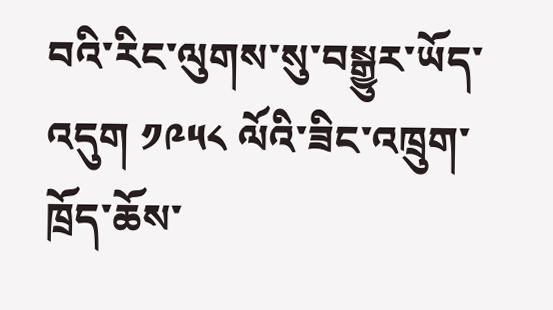བའི་རིང་ལུགས་སུ་བསྒྱུར་ཡོད་འདུག ༡༩༥༨ ལོའི་ཟིང་འཁྲུག་ཁྲོད་ཆོས་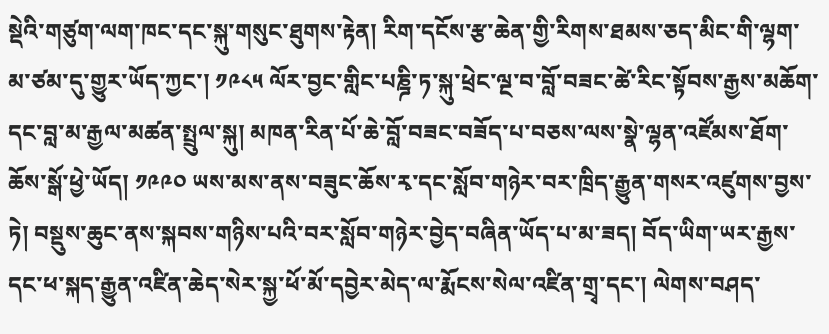སྡེའི་གཙུག་ལག་ཁང་དང་སྐུ་གསུང་ཐུགས་རྟེན། རིག་དངོས་རྩ་ཆེན་གྱི་རིགས་ཐམས་ཅད་མིང་གི་ལྷག་མ་ཙམ་དུ་གྱུར་ཡོད་ཀྱང་། ༡༩༨༥ ལོར་བྱང་གླིང་པཎྜི་ཏ་སྐུ་ཕྲེང་ལྔ་བ་བློ་བཟང་ཚེ་རིང་སྟོབས་རྒྱས་མཆོག་དང་བླ་མ་རྒྱལ་མཚན་སྤྲུལ་སྐུ། མཁན་རིན་པོ་ཆེ་བློ་བཟང་བཟོད་པ་བཅས་ལས་སྣེ་ལྷན་འཛོམས་ཐོག་ཆོས་སྒོ་ཕྱེ་ཡོད། ༡༩༩༠ ཡས་མས་ནས་བཟུང་ཆོས་རྭ་དང་སློབ་གཉེར་བར་ཁྲིད་རྒྱུན་གསར་འཛུགས་བྱས་ཏེ། བསྡུས་ཆུང་ནས་སྐབས་གཉིས་པའི་བར་སློབ་གཉེར་བྱེད་བཞིན་ཡོད་པ་མ་ཟད། བོད་ཡིག་ཡར་རྒྱས་དང་ཕ་སྐད་རྒྱུན་འཛིན་ཆེད་སེར་སྐྱ་ཕོ་མོ་དབྱེར་མེད་ལ་རྨོངས་སེལ་འཛིན་གྲྭ་དང་། ལེགས་བཤད་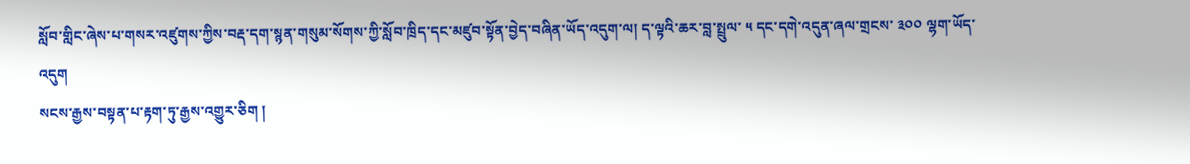སློབ་གླིང་ཞེས་པ་གསར་འཛུགས་ཀྱིས་བརྡ་དག་སྙན་གསུམ་སོགས་ཀྱི་སློབ་ཁྲིད་དང་མཛུབ་སྟོན་བྱེད་བཞིན་ཡོད་འདུག་ལ། ད་ལྟའི་ཆར་བླ་སྤྲུལ་ ༥ དང་དགེ་འདུན་ཞལ་གྲངས་ ༣༠༠ ལྷག་ཡོད་འདུག
སངས་རྒྱས་བསྟན་པ་རྟག་ཏུ་རྒྱས་འགྱུར་ཅིག །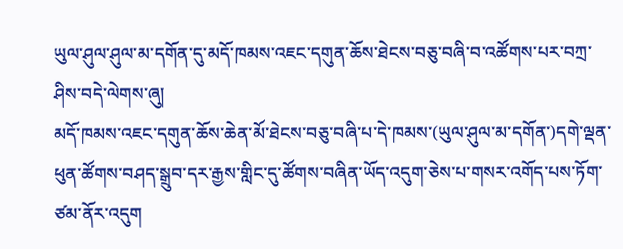ཡུལ་ཤུལ་ཤུལ་མ་དགོན་དུ་མདོ་ཁམས་འཇང་དགུན་ཆོས་ཐེངས་བཅུ་བཞི་བ་འཚོགས་པར་བཀྲ་ཤིས་བདེ་ལེགས་ཞུ།
མདོ་ཁམས་འཇང་དགུན་ཆོས་ཆེན་མོ་ཐེངས་བཅུ་བཞི་པ་དེ་ཁམས་(ཡུལ་ཤུལ་མ་དགོན་)དགེ་ལྡན་ཕུན་ཚོགས་བཤད་སྒྲུབ་དར་རྒྱས་གླིང་དུ་ཚོགས་བཞིན་ཡོད་འདུག་ཅེས་པ་གསར་འགོད་པས་ཏོག་ཙམ་ནོར་འདུག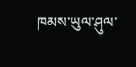ཁམས་ཡུལ་ཤུལ་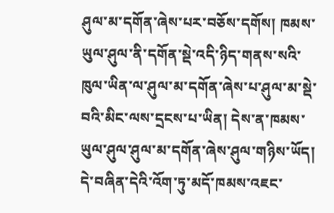ཤུལ་མ་དགོན་ཞེས་པར་བཅོས་དགོས། ཁམས་ཡུལ་ཤུལ་ནི་དགོན་སྡེ་འདི་ཉིད་གནས་སའི་ཁུལ་ཡིན་ལ་ཤུལ་མ་དགོན་ཞེས་པ་ཤུལ་མ་སྡེ་བའི་མིང་ལས་དྲངས་པ་ཡིན། དེས་ན་ཁམས་ཡུལ་ཤུལ་ཤུལ་མ་དགོན་ཞེས་ཤུལ་གཉིས་ཡོད།
དེ་བཞིན་དེའི་འོག་ཏུ་མདོ་ཁམས་འཇང་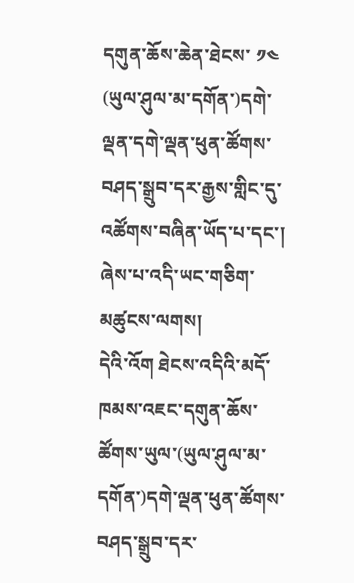དགུན་ཆོས་ཆེན་ཐེངས་ ༡༤ (ཡུལ་ཤུལ་མ་དགོན་)དགེ་ལྡན་དགེ་ལྡན་ཕུན་ཚོགས་བཤད་སྒྲུབ་དར་རྒྱས་གླིང་དུ་འཚོགས་བཞིན་ཡོད་པ་དང་། ཞེས་པ་འདི་ཡང་གཅིག་མཚུངས་ལགས།
དེའི་འོག ཐེངས་འདིའི་མདོ་ཁམས་འཇང་དགུན་ཆོས་ཚོགས་ཡུལ་(ཡུལ་ཤུལ་མ་དགོན་)དགེ་ལྡན་ཕུན་ཚོགས་བཤད་སྒྲུབ་དར་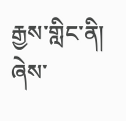རྒྱས་གླིང་ནི། ཞེས་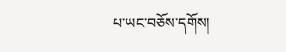པ་ཡང་བཅོས་དགོས།